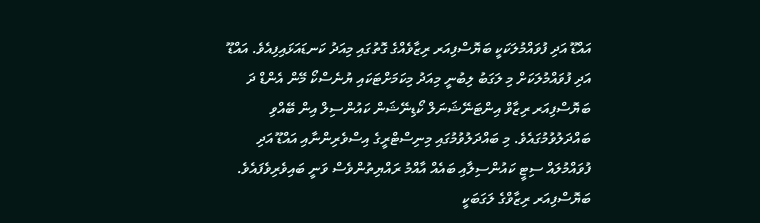އައްޑޫ އަދި ފުވައްމުލަކަކީ ބަޔޮސްފިއަރ ރިޒާވެއްގެ ގޮތުގައި މިއަދު ކަނޑައަޅައިފިއެވެ. އައްޑޫ އަދި ފުވައްމުލަކަށް މި ލަގަބު ލިބުނީ މިއަދު މިކަމަށްޓަކައި ޔުނެސްކޯ މޭން އެންޑް ދަ ބަޔޮސްފިއަރ ރިޒާވް އިންޓަނޭޝަނަލް ކޯޑިނޭޝަން ކައުންސިލް އިން ބޭއްވި ބައްދަލުވުމުގައެވެ. މި ބައްދަލުވުމުގައި މިނިސްޓްރީގެ އިސްވެރިންނާއި އައްޑޫ އަދި ފުވައްމުލައް ސިޓީ ކައުންސިލާއި ބައެއް އާއްމު ރައްޔިތުންވެސް ވަނީ ބައިވެރިވެފައެވެ.
ބަޔޮސްފިއަރ ރިޒާވްގެ ލަގަބަކީ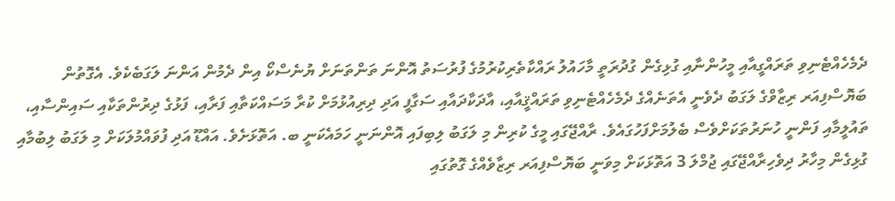ދެމެހެއްޓެނިވި ތަރައްގީއާއި މީހުންނާއި ގުޅިގެން ގުދުރަތީ މާހައުލު ރައްކާތެރިކުރުމުގެ ފުރުސަތު އޮންނަ ތަންތަނަށް ޔުނެސްކޯ އިން ދެމުން އަންނަ ލަގަބެކެވެ. އެގޮތުން ބަޔޮސްފިއަރ ރިޒާވްގެ ލަގަބު ދެވެނީ އެތަނެއްގެ ދެމެހެއްޓެނިވި ތަރައްޤީއާއި، އާދަކާދައާއި ސަގާފީ އަދި ދިރިއުޅުމަށް ކުރާ މަސައްކަތާއި ފަރާއި، ފަޅުގެ ދިރުންތަކާއި ސައިންސާއި، ތައުލީމާއި ފަންނީ ހުނަރުތަކަށްވެސް ބެލުމަށްފަހުގައެވެ. ރާއްޖޭގައި މީގެ ކުރިން މި ލަގަބު ލިބިފައި އޮންނަނީ ހަމައެކަނީ ބ. އަތޮޅަށެވެ. އައްޑޫ އަދި ފުވައްމުލަކަށް މި ލަގަބު ލިބުމާއި ގުޅިގެން މިހާރު ދިވެހިރާއްޖޭގައި ޖުމްލަ 3 އަތޮޅަކަށް މިވަނީ ބަޔޮސްފިއަރ ރިޒާވެއްގެ ގޮތުގައި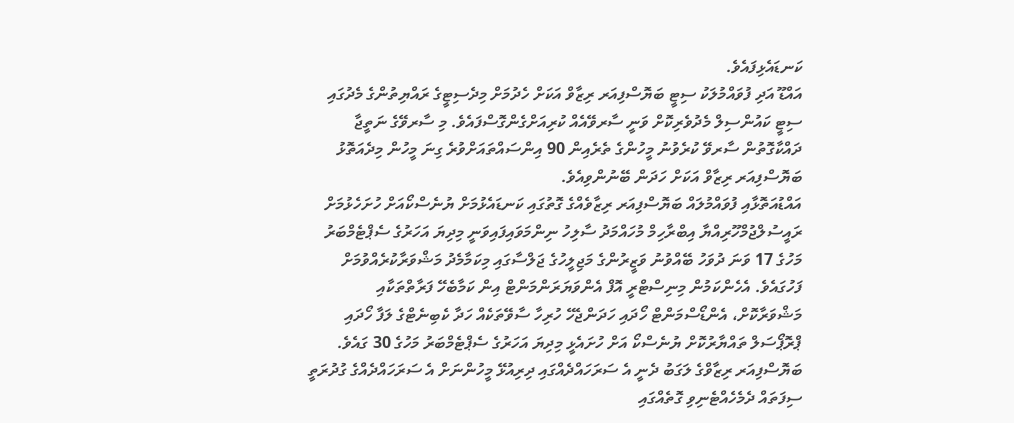ކަނޑައެޅިފައެވެ.
އައްޑޫ އަދި ފުވައްމުލަކު ސިޓީ ބަޔޮސްފިއަރ ރިޒާވް އަކަށް ހެދުމަށް މިދެސިޓީގެ ރައްޔިތުންގެ މެދުގައި ސިޓީ ކައުންސިލް މެދުވެރިކޮށް ވަނީ ސާރވޭއެއް ކުރިއަށްގެންގޮސްފައެވެ. މި ސާރވޭގެ ނަތީޖާ ދައްކާގޮތުން ސާރވޭ ކުރެވުނު މީހުންގެ ތެރެއިން 90 އިންސައްތައަށްވުރެ ގިނަ މީހުން މިދެއަތޮޅު ބަޔޮސްފިއަރ ރިޒާވް އަކަށް ހަދަން ބޭނުންވިއެވެ.
އައްޑުއަތޮޅާއި ފުވައްމުލައް ބަޔޮސްފިއަރ ރިޒާވެއްގެ ގޮތުގައި ކަނޑައެޅުމަށް ޔުނެސްކޯއަށް ހުށަހެޅުމަށް ރައީސުލްޖުމްހޫރިއްޔާ އިބްރާހިމް މުހައްމަދު ސާލިހު ނިންމަވައިފައިވަނީ މިދިޔަ އަހަރުގެ ސެޕްޓެމްބަރު މަހުގެ 17 ވަނަ ދުވަހު ބޭއްވުނު ވަޒީރުންގެ މަޖިލީހުގެ ޖަލްސާގައި މިކަމާމެދު މަޝްވަރާކުރެއްވުމަށް ފަހުގައެވެ. އެހެންކަމުން މިނިސްޓްރީ އޮފް އެންވަޔަރަންމަންޓް އިން ކަމާބެހޭ ފަރާތްތަކާއި މަޝްވަރާކޮށް، އެންޑޯސްމަންޓް ހޯދައި ހަދަންޖެހޭ ހުރިހާ ސާވޭތަކެއް ހަދާ ކެބިނެޓްގެ ލަފާ ހޯދައި ޕްރޮޕޯސަލް ތައްޔާރުކޮށް ޔުނެސްކޯ އަށް ހުށައެޅީ މިދިޔަ އަހަރުގެ ސެޕްޓެމްބަރު މަހުގެ 30 ގައެވެ.
ބަޔޮސްފިއަރ ރިޒާވްގެ ލަގަބު ދެނީ އެ ސަރަހައްދެއްގައި ދިރިއުޅޭ މީހުންނަށް އެ ސަރަހައްދެއްގެ ގުދުރަތީ ސިފަތައް ދެމެހެއްޓެނިވި ގޮތެއްގައި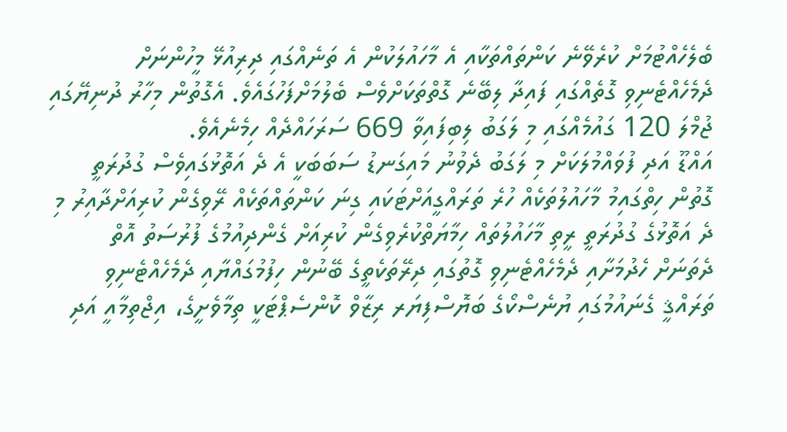ބެލެހެއްޓުމަށް ކުރެވޭނެ ކަންތައްތަކާއި އެ މާހައުލަކުން އެ ތަނެއްގައި ދިރިއުޅޭ މީހުންނަށް ދެމެހެއްޓެނިވި ގޮތެއްގައި ފައިދާ ލިބޭނެ ގޮތްތަކަށްވެސް ބެލުމަށްފަހުގައެވެ. އެގޮތުން މިހާރު ދުނިޔޭގައި ޖުމްލަ 120 ގައުމެއްގައި މި ލަގަބު ލިބިފައިވާ 669 ސަރަހައްދެއް ހިމެނެއެވެ.
އައްޑޫ އަދި ފުވައްމުލަކަށް މި ލަގަބު ދެވުނު މައިގަނޑު ސަބަބަކީ އެ ދެ އަތޮޅުގައިވެސް ގުދުރަތީ ގޮތުން ހިތްގައިމު މާހައުލުތަކެއް ހުރެ ތަރައްގީއަށްޓަކައި ގިނަ ކަންތައްތަކެއް ރޭވިގެން ކުރިއަށްދާއިރު މި ދެ އަތޮޅުގެ ގުދުރަތީ ރީތި މާހައުލުތައް ހިމާޔަތްކުރެވިގެން ކުރިއަށް ގެންދިއުމުގެ ފުރުސަތު އޮތް ދެތަނަށް ހެދުމަށާއި ދެމެހެއްޓެނިވި ގޮތުގައި ދިރޭތަކެތީގެ ބޭނުން ހިފުމުގައްޔާއި ދެމެހެއްޓެނިވި ތަރައްޤީ ގެނައުމުގައި ޔުނެސްކޯގެ ބަޔޮސްފިޔަރ ރިޒާވް ކޮންސެޕްޓަކީ ތިމާވެށީގެ، އިޖްތިމާއީ އަދި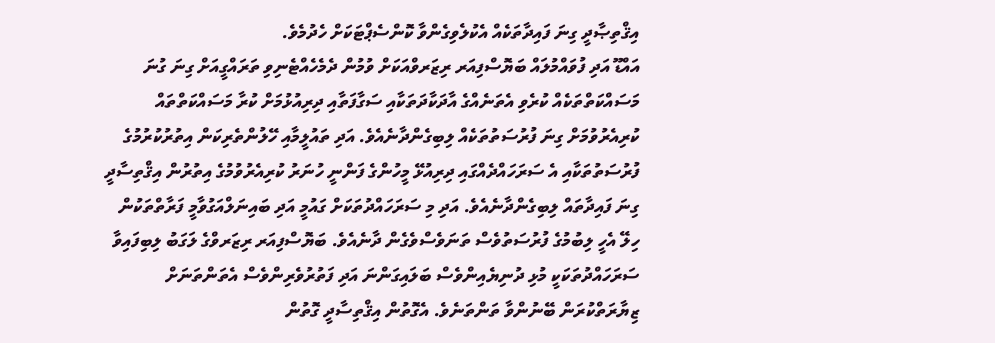އިޤްތިޞާދީ ގިނަ ފައިދާތަކެއް އެކުލެވިގެންވާ ކޮންސެޕްޓަކަށް ހެދުމެވެ.
އައްޑޫ އަދި ފުވައްމުލައް ބަޔޮސްފިއަރ ރިޒަރވްއަކަށް ވުމުން ދެމެހެއްޓެނިވި ތަރައްގީއަށް ގިނަ ގުނަ މަސައްކަތްތަކެއް ކުރެވި އެތަނެއްގެ އާދަކާދަތަކާއި ސަގާފަތާއި ދިރިއުޅުމަށް ކުރާ މަސައްކަތްތައް ކުރިއެރުވުމަށް ގިނަ ފުރުސަތުތަކެއް ލިބިގެންދާނެއެވެ. އަދި ތައުލީމާއި ހޭލުންތެރިކަން އިތުރުކުރުމުގެ ފުރުސަތުތަކާއި އެ ސަރަހައްދެއްގައި ދިރިއުޅޭ މީހުންގެ ފަންނީ ހުނަރު ކުރިއެރުވުމުގެ އިތުރުން އިޤްތިސާދީ ގިނަ ފައިދާތައް ލިބިގެންދާނެއެވެ. އަދި މި ސަރަހައްދުތަކަށް ގައުމީ އަދި ބައިނަލްއަގުވާމީ ފަރާތްތަކުން ހިލޭ އެހީ ލިބުމުގެ ފުރުސަތުވެސް ތަނަވެސްވެގެން ދާނެއެވެ. ބަޔޮސްފިއަރ ރިޒަރވްގެ ލަގަބު ލިބިފައިވާ ސަރަހައްދުތަކަކީ މުޅި ދުނިޔެއިންވެސް ބަލައިގަންނަ އަދި ފަތުރުވެރިންވެސް އެތަންތަނަށް ޒިޔާރަތްކުރަން ބޭނުންވާ ތަންތަނެވެ. އެގޮތުން އިޤްތިސާދީ ގޮތުން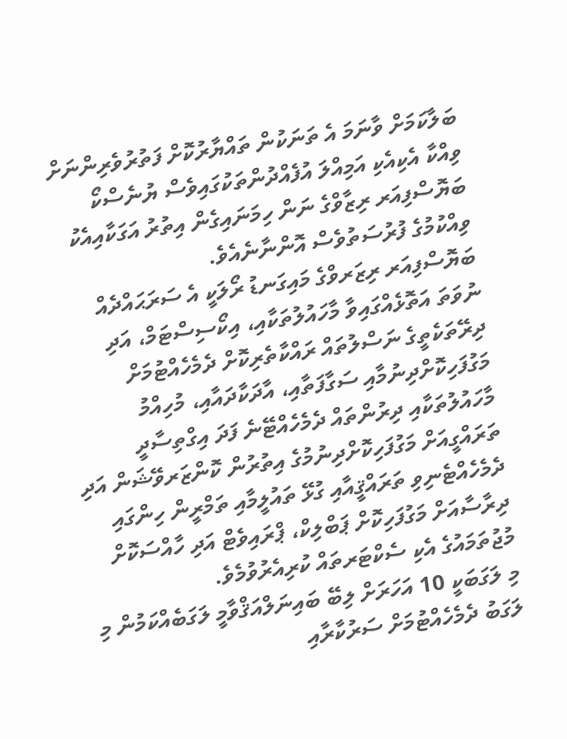ބަލާކަމަށް ވާނަމަ އެ ތަނަކުން ތައްޔާރުކޮށް ފަތުރުވެރިންނަށް ވިއްކާ އެކިއެކި އަމިއްލަ އުފެއްދުންތަކުގައިވެސް ޔުނެސްކޯ ބަޔޮސްފިއަރ ރިޒާވްގެ ނަން ހިމަނައިގެން އިތުރު އަގަކާއިއެކު ވިއްކުމުގެ ފުރުސަތުވެސް އޮންނާނެއެވެ.
ބަޔޮސްފިއަރ ރިޒަރވްގެ މައިގަނޑު ރޯލަކީ އެ ސަރަޙައްދެއް ނުވަތަ އަތޮޅެއްގައިވާ މާހައުލުތަކާއި، އިކޯސިސްޓަމް، އަދި ދިރޭތަކެތީގެ ނަސްލުތައް ރައްކާތެރިކޮށް ދެމެހެއްޓުމަށް މަގުފަހިކޮށްދިނުމާއި ސަގާފަތާއި، އާދަކާދައާއި، މުހިއްމު މާހައުލުތަކާއި ދިރުންތައް ދެމެހެއްޓޭނެ ފަދަ އިގްތިސާދީ ތަރައްގީއަށް މަގުފަހިކޮށްދިނުމުގެ އިތުރުން ކޮންޒަރވޭޝަން އަދި ދެމެހެއްޓެނިވި ތަރައްޤީއާއި ގުޅޭ ތައުލީމާއި ތަމްރީން ހިންގައި ދިރާސާއަށް މަގުފަހިކޮށް ޕަބްލިކް، ޕްރައިވެޓް އަދި ހާއްސަކޮށް މުޖުތަމައުގެ އެކި ސެކްޓަރތައް ކުރިއެރުވުމެވެ.
މި ލަގަބަކީ 10 އަހަރަށް ލިބޭ ބައިނަލްއަޤްވާމީ ލަގަބެއްކަމުން މި ލަގަބު ދެމެހެއްޓުމަށް ސަރުކާރާއި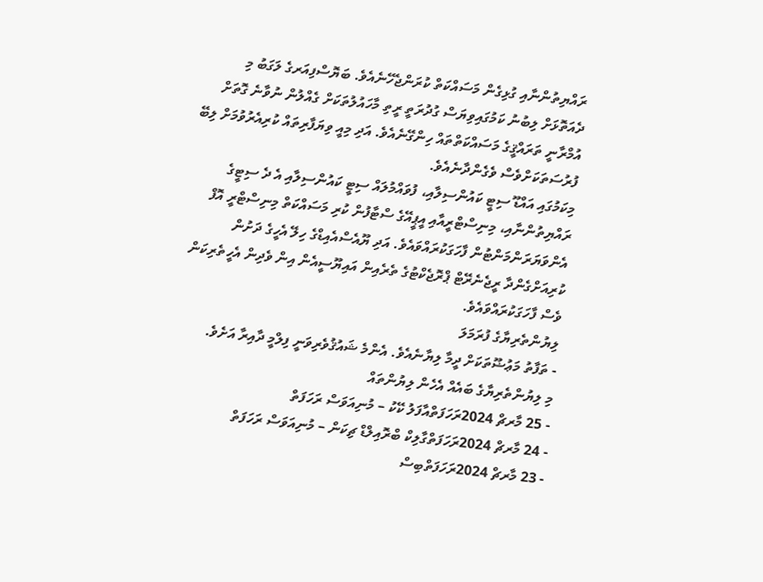ރައްޔިތުންނާއި ގުޅިގެން މަސައްކަތް ކުރަންޖެހޭނެއެވެ. ބަޔޮސްފިއަރގެ ލަގަބު މި ދެއަތޮޅަށް ލިބުނު ކަމުގައިވިޔަސް ގުދުރަތީ ރީތި މާހައުލުތަކަށް ގެއްލުން ނުވާނެ ގޮތަށް އުމްރާނީ ތަރައްޤީގެ މަސައްކަތްތައް ހިންގޭނެއެވެ. އަދި މިއީ ވިޔަފާރިތައް ކުރިއެރުވުމަށް ލިބޭ ފުރުސަތަކަށްވެސް ވެގެންދާނެއެވެ.
މިކަމުގައި އައްޑޫ ސިޓީ ކައުންސިލާއި، ފުވައްމުލައް ސިޓީ ކައުންސިލާއި އެ ދެ ސިޓީގެ ރައްޔިތުންނާއި، މިނިސްޓްރީއާއި އީޕީއޭގެ ސްޓާފުން ކުރި މަސައްކަތް މިނިސްޓްރީ އޮފް އެންވަޔަރަންމަންޓުން ފާހަގަކުރައްވައެވެ. އަދި ޔޫއެސްއެއިޑްގެ ހިލޭ އެހީގެ ދަށުން ކުރިއަށްގެންދާ ރީޖެނެރޭޓް ޕްރޮޖެކްޓުގެ ތެރެއިން އައިޔޫސީއެން އިން ވެދިން އެހީތެރިކަން ވެސް ފާހަގަކުރައްވައެވެ.
ލިޔުންތެރިޔާގެ ފުރަމަލަ
- ތަފާތު މަޢުޟޫތަކަށް ދީމާ ލިޔާނެއެވެ. އެންމެ ޝައުޤުވެރިވަނީ ފިލްމީ ދާއިރާ އަށެވެ.
މި ލިޔުންތެރިޔާގެ ބައެއް އެހެން ލިޔުންތައް
- 25 މާރޗް 2024ރަހަފަތްއާފަލު ކޭކު – މުނިއަވަސް ރަހަފަތް
- 24 މާރޗް 2024ރަހަފަތްގާލިކް ބްރޮއިލްޑް ޗިކަން – މުނިއަވަސް ރަހަފަތް
- 23 މާރޗް 2024ރަހަފަތްބިސް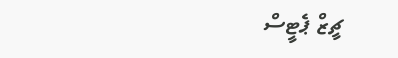ޗީޒް ޕެޓީސް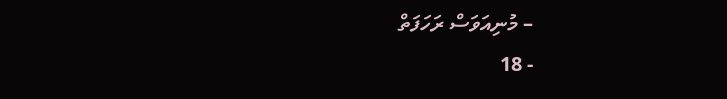– މުނިއަވަސް ރަހަފަތް
- 18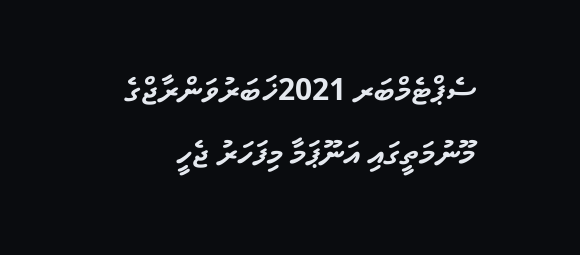ސެޕްޓެމްބަރ 2021ޚަބަރުވަންރާޖްގެ މޫނުމަތީގައި އަނޫޕަމާ މިފަހަރު ޖެހީ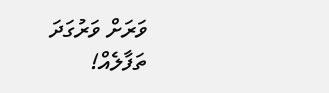ވަރަށް ވަރުގަދަ ތަފާލެއް!